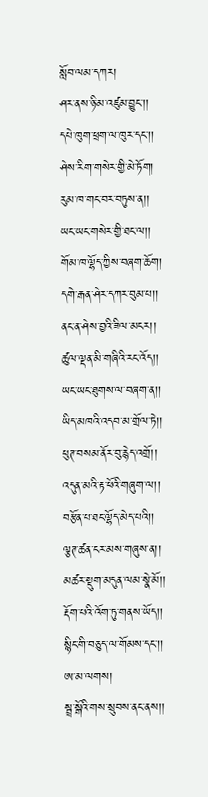སློབ་ལམ་དཀར།
ཤར་ནས་ཉི་མ་འཛུམ་བྱུང་།།
དཔེ་ཁུག་ཕྲག་ལ་ཁུར་དང་།།
ཤེས་རིག་གསེར་གྱི་མེ་ཏོག།
རུམ་ཁ་གང་བར་བཏུས་ན།།
ཡང་ཡང་གསེར་གྱི་ཐང་ལ།།
གོམ་ཁ་ལྷོད་ཀྱིས་བཞག་ཆོག།
དགེ་རྒན་ཤེར་དཀར་བུམ་པ།།
ནང་ན་ཤེས་བྱའི་ཟིལ་མངར།།
ཚུལ་ལྡན་མི་གཞིའི་རང་འོད།།
ཡང་ཡང་ཐུགས་ལ་བཞག་ན།།
ཡིད་མཁའི་འདབ་མ་གྲོལ་ཏེ།།
ཕུཊ་བསམ་ནོར་བུ་རྙེད་འགྲོ།།
འདུན་མའི་རྟ་ཕོའི་གཞུག་ལ།།
བརྩོན་པ་ཐང་ལྷོད་མེད་པའི།།
ལྕཊ་ཚན་ངར་མས་གཞུས་ན།།
མཚར་སྡུག་མདུན་ལམ་སྣེ་མོ།།
རྡོག་པའི་འོག་ཏུ་གནས་ཡོད།།
སྙིང་གི་བཅུད་ལ་གོམས་དང་།།
ཨ་མ་ལགས།
སྦྲ་སྒོའི་གས་སྲུབས་ནང་ནས།།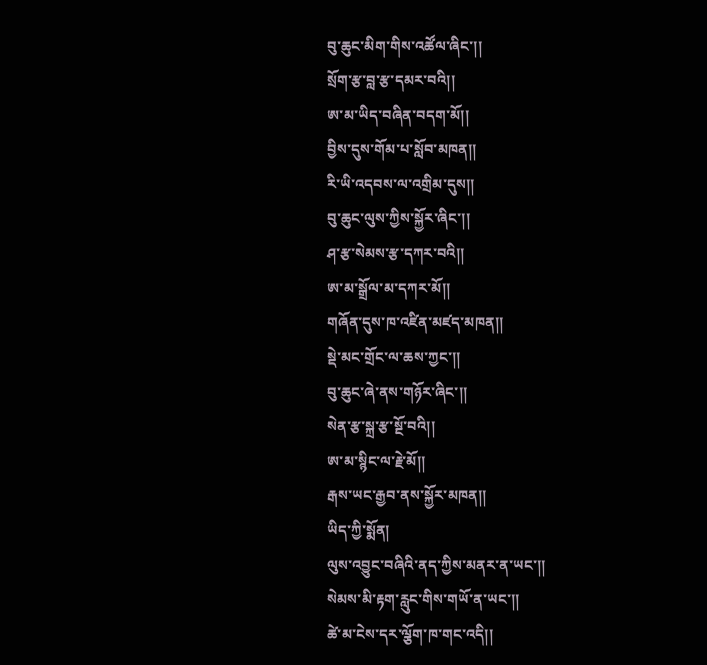བུ་ཆུང་མིག་གིས་འཚོལ་ཞིང་།།
སྲོག་རྩ་བླ་རྩ་དམར་བའི།།
ཨ་མ་ཡིད་བཞིན་བདག་མོ།།
བྱིས་དུས་གོམ་པ་སློབ་མཁན།།
རི་ཡི་འདབས་ལ་འགྲིམ་དུས།།
བུ་ཆུང་ལུས་ཀྱིས་སྐྱོར་ཞིང་།།
ཤ་རྩ་སེམས་རྩ་དཀར་བའི།།
ཨ་མ་སྒྲོལ་མ་དཀར་མོ།།
གཞོན་དུས་ཁ་འཛིན་མཛད་མཁན།།
སྡེ་མང་གྲོང་ལ་ཆས་ཀྱང་།།
བུ་ཆུང་ཞེ་ནས་གཉོར་ཞིང་།།
སེན་རྩ་སྐྲ་རྩ་སྔོ་བའི།།
ཨ་མ་སྙིང་ལ་རྗེ་མོ།།
རྒས་ཡང་རྒྱབ་ནས་སྐྱོར་མཁན།།
ཡིད་ཀྱི་སྨོན།
ལུས་འབྱུང་བཞིའི་ནད་ཀྱིས་མནར་ན་ཡང་།།
སེམས་མི་རྟག་རླུང་གིས་གཡོ་ན་ཡང་།།
ཚེ་མ་ངེས་དར་ལྕོག་ཁ་གང་འདི།།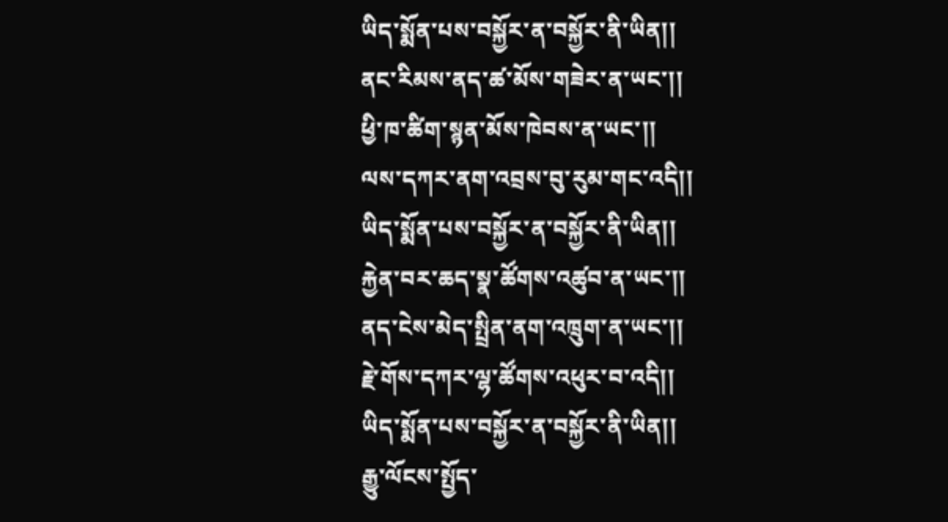ཡིད་སྨོན་པས་བསྐྱོར་ན་བསྐྱོར་ནི་ཡིན།།
ནང་རིམས་ནད་ཚ་མོས་གཟེར་ན་ཡང་།།
ཕྱི་ཁ་ཚིག་སྙན་མོས་ཁེབས་ན་ཡང་།།
ལས་དཀར་ནག་འབྲས་བུ་རུམ་གང་འདི།།
ཡིད་སྨོན་པས་བསྐྱོར་ན་བསྐྱོར་ནི་ཡིན།།
རྐྱེན་བར་ཆད་སྣ་ཚོགས་འཚུབ་ན་ཡང་།།
ནད་ངེས་མེད་སྤྲིན་ནག་འཁྲུག་ན་ཡང་།།
རྗེ་གོས་དཀར་ལྷ་ཚོགས་འཕུར་བ་འདི།།
ཡིད་སྨོན་པས་བསྐྱོར་ན་བསྐྱོར་ནི་ཡིན།།
རྒྱུ་ལོངས་སྤྱོད་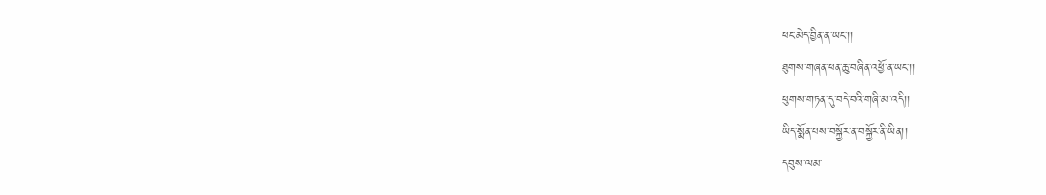ཕང་མེད་བྱིན་ན་ཡང་།།
ཐུགས་གཞན་ཕན་ཆུ་བཞིན་འཕྱོ་ན་ཡང་།།
ཕུགས་གཏན་དུ་བདེ་བའི་གཞི་མ་འདི།།
ཡིད་སྨོན་པས་བསྐྱོར་ན་བསྐྱོར་ནི་ཡིན།།
དབུས་ལམ་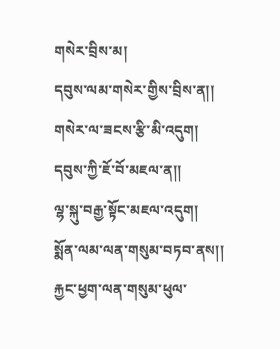གསེར་བྲིས་མ།
དབུས་ལམ་གསེར་གྱིས་བྲིས་ན།།
གསེར་ལ་ཟངས་རྩི་མི་འདུག།
དབུས་ཀྱི་ཇོ་བོ་མཇལ་ན།།
ལྷ་སྐུ་བརྒྱ་སྟོང་མཇལ་འདུག།
སྨོན་ལམ་ལན་གསུམ་བཏབ་ནས།།
རྐྱང་ཕྱག་ལན་གསུམ་ཕུལ་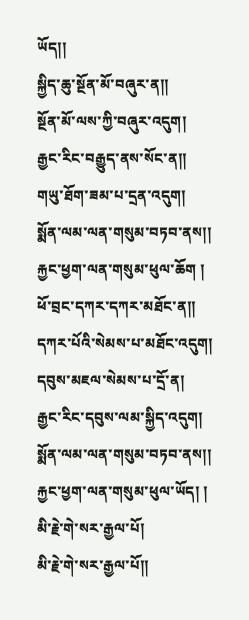ཡོད།།
སྐྱིད་ཆུ་སྔོན་མོ་བཞུར་ན།།
སྔོན་མོ་ལས་ཀྱི་བཞུར་འདུག།
རྒྱང་རིང་བརྒྱུད་ནས་སོང་ན།།
གཡུ་ཐོག་ཟམ་པ་དྲན་འདུག།
སྨོན་ལམ་ལན་གསུམ་བཏབ་ནས།།
རྐྱང་ཕྱག་ལན་གསུམ་ཕུལ་ཆོག །
ཕོ་བྲང་དཀར་དཀར་མཐོང་ན།།
དཀར་པོའི་སེམས་པ་མཐོང་འདུག།
དབུས་མཇལ་སེམས་པ་དྲོ་ན།
རྒྱང་རིང་དབུས་ལམ་སྐྱིད་འདུག།
སྨོན་ལམ་ལན་གསུམ་བཏབ་ནས།།
རྐྱང་ཕྱག་ལན་གསུམ་ཕུལ་ཡོད། །
མི་རྗེ་གེ་སར་རྒྱལ་པོ།
མི་རྗེ་གེ་སར་རྒྱལ་པོ།།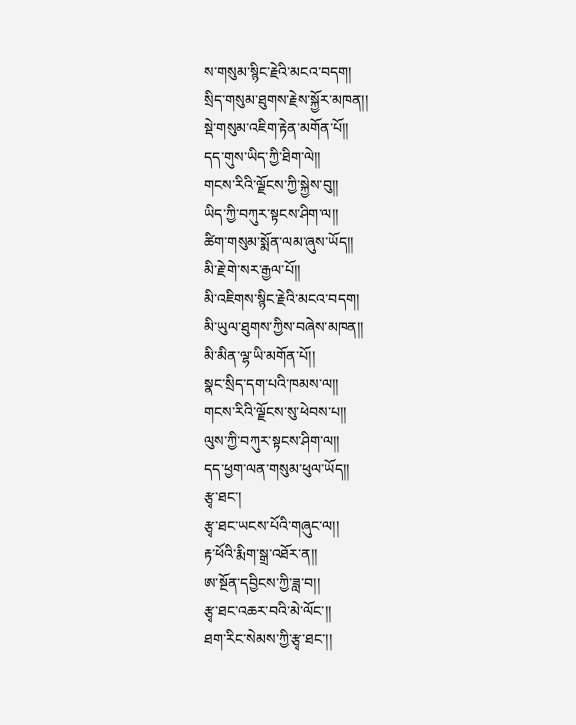ས་གསུམ་སྙིང་རྗེའི་མངའ་བདག།
སྲིད་གསུམ་ཐུགས་རྗེས་སྐྱོར་མཁན།།
སྡེ་གསུམ་འཇིག་རྟེན་མགོན་པོ།།
དད་གུས་ཡིད་ཀྱི་ཐིག་ལེ།།
གངས་རིའི་ལྗོངས་ཀྱི་སྐྱེས་བུ།།
ཡིད་ཀྱི་བཀུར་སྟངས་ཤིག་ལ།།
ཚིག་གསུམ་སྨོན་ལམ་ཞུས་ཡོད།།
མི་རྗེ་གེ་སར་རྒྱལ་པོ།།
མི་འཇིགས་སྙིང་རྗེའི་མངའ་བདག།
མི་ཡུལ་ཐུགས་ཀྱིས་བཞེས་མཁན།།
མི་མིན་ལྷ་ཡི་མགོན་པོ།།
སྣང་སྲིད་དག་པའི་ཁམས་ལ།།
གངས་རིའི་ལྗོངས་སུ་ཕེབས་པ།།
ལུས་ཀྱི་བཀུར་སྟངས་ཤིག་ལ།།
དད་ཕྱག་ལན་གསུམ་ཕུལ་ཡོད།།
རྩྭ་ཐང་།
རྩྭ་ཐང་ཡངས་པོའི་གཞུང་ལ།།
རྟ་ཕོའི་རྨིག་སྒྲ་འཐོར་ན།།
ཨ་སྔོན་དབྱིངས་ཀྱི་ཟླ་བ།།
རྩྭ་ཐང་འཆར་བའི་མེ་ལོང་།།
ཐག་རིང་སེམས་ཀྱི་རྩྭ་ཐང་།།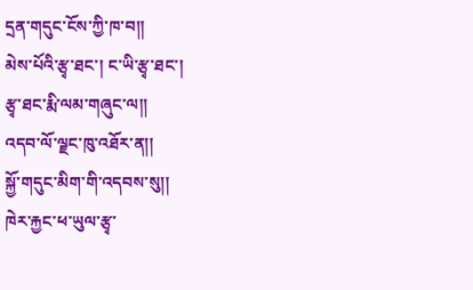དྲན་གདུང་ངོས་ཀྱི་ཁ་བ།།
མེས་པོའི་རྩྭ་ཐང་། ང་ཡི་རྩྭ་ཐང་།
རྩྭ་ཐང་རྨི་ལམ་གཞུང་ལ།།
འདབ་ལོ་ལྗང་ཁུ་འཐོར་ན།།
སྐྱོ་གདུང་མིག་གི་འདབས་སུ།།
ཁེར་རྐྱང་ཕ་ཡུལ་རྩྭ་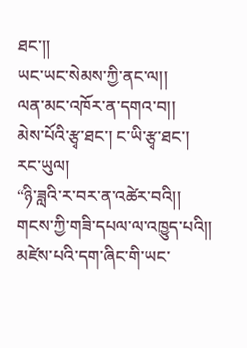ཐང་།།
ཡང་ཡང་སེམས་ཀྱི་ནང་ལ།།
ལན་མང་འཁོར་ན་དགའ་བ།།
མེས་པོའི་རྩྭ་ཐང་། ང་ཡི་རྩྭ་ཐང་།
རང་ཡུལ།
“ཉི་ཟླའི་ར་བར་ན་འཚེར་བའི།།
གངས་ཀྱི་གཟི་དཔལ་ལ་འཁྱུད་པའི།།
མཛེས་པའི་དག་ཞིང་གི་ཡང་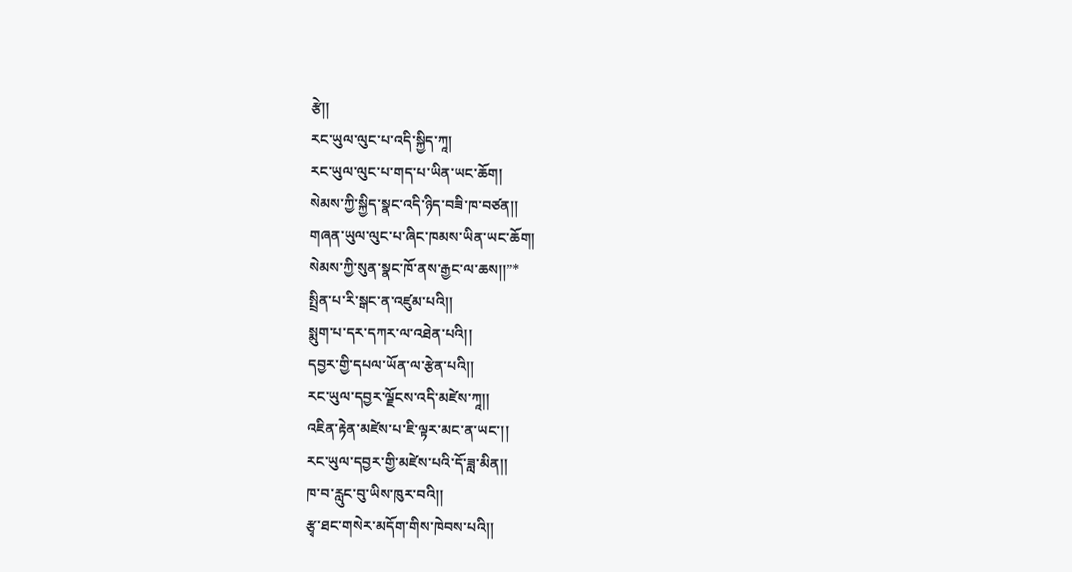རྩེ།།
རང་ཡུལ་ལུང་པ་འདི་སྐྱིད་ཀཱ།
རང་ཡུལ་ལུང་པ་གད་པ་ཡིན་ཡང་ཆོག།
སེམས་ཀྱི་སྐྱིད་སྣང་འདི་ཉིད་བཟི་ཁ་བཙན།།
གཞན་ཡུལ་ལུང་པ་ཞིང་ཁམས་ཡིན་ཡང་ཆོག།
སེམས་ཀྱི་སུན་སྣང་ཁོ་ནས་རྒྱང་ལ་ཆས།།”*
སྤྲིན་པ་རི་སྒང་ན་འཛུམ་པའི།།
སྨུག་པ་དར་དཀར་ལ་འཐེན་པའི།།
དབྱར་གྱི་དཔལ་ཡོན་ལ་རྩེན་པའི།།
རང་ཡུལ་དབྱར་ལྗོངས་འདི་མཛེས་ཀཱ།།
འཇིན་རྟེན་མཛེས་པ་ཇི་ལྟར་མང་ན་ཡང་།།
རང་ཡུལ་དབྱར་གྱི་མཛེས་པའི་དོ་ཟླ་མིན།།
ཁ་བ་རླུང་བུ་ཡིས་ཁུར་བའི།།
རྩྭ་ཐང་གསེར་མདོག་གིས་ཁེབས་པའི།།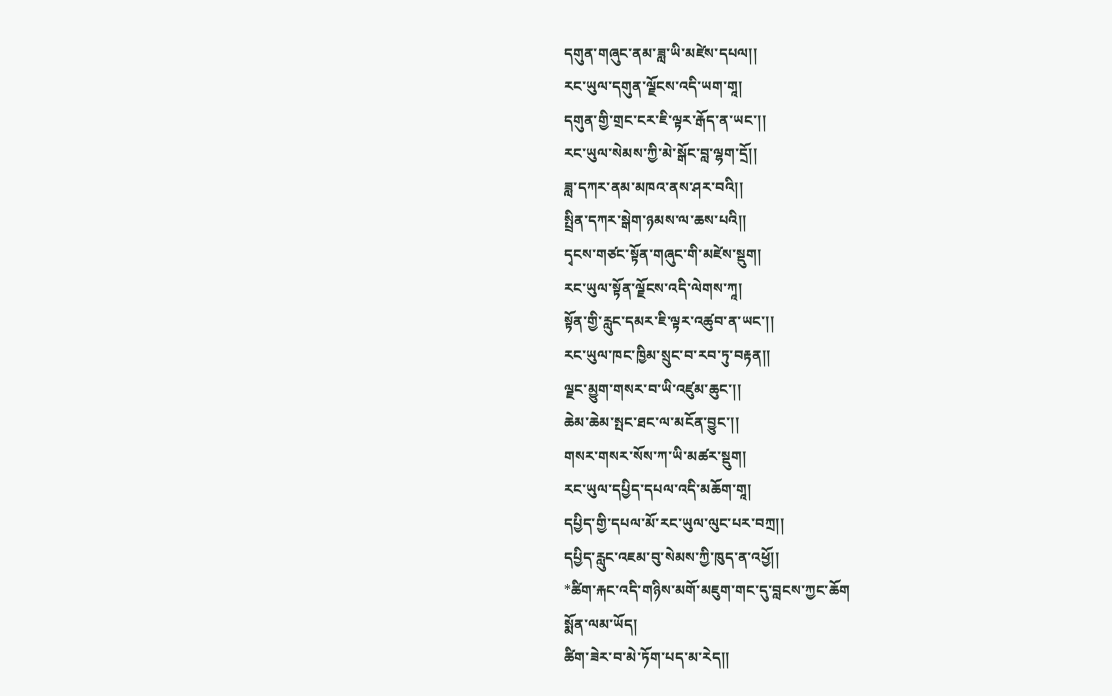དགུན་གཞུང་ནམ་ཟླ་ཡི་མཛེས་དཔལ།།
རང་ཡུལ་དགུན་ལྗོངས་འདི་ཡག་གཱ།
དགུན་གྱི་གྲང་ངར་ཇི་ལྟར་རྒོད་ན་ཡང་།།
རང་ཡུལ་སེམས་ཀྱི་མེ་སྒོང་བླ་ལྷག་དྲོ།།
ཟླ་དཀར་ནམ་མཁའ་ནས་ཤར་བའི།།
སྤྲིན་དཀར་སྒེག་ཉམས་ལ་ཆས་པའི།།
དྭངས་གཙང་སྟོན་གཞུང་གི་མཛེས་སྡུག།
རང་ཡུལ་སྟོན་ལྗོངས་འདི་ལེགས་ཀཱ།
སྟོན་གྱི་རླུང་དམར་ཇི་ལྟར་འཚུབ་ན་ཡང་།།
རང་ཡུལ་ཁང་ཁྱིམ་སྲུང་བ་རབ་ཏུ་བརྟན།།
ལྗང་མྱུག་གསར་བ་ཡི་འཛུམ་ཆུང་།།
ཆེམ་ཆེམ་སྤང་ཐང་ལ་མངོན་བྱུང་།།
གསར་གསར་སོས་ཀ་ཡི་མཚར་སྡུག།
རང་ཡུལ་དཔྱིད་དཔལ་འདི་མཆོག་གཱ།
དཔྱིད་གྱི་དཔལ་མོ་རང་ཡུལ་ལུང་པར་བཀྲ།།
དཔྱིད་རླུང་འཇམ་བུ་སེམས་ཀྱི་ཁུད་ན་འཕྱོ།།
*ཚིག་རྐང་འདི་གཉིས་མགོ་མཇུག་གང་དུ་བླངས་ཀྱང་ཆོག
སྨོན་ལམ་ཡོད།
ཚིག་ཟེར་བ་མེ་ཏོག་པད་མ་རེད།།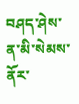བཤད་ཤེས་ན་མི་སེམས་ནོར་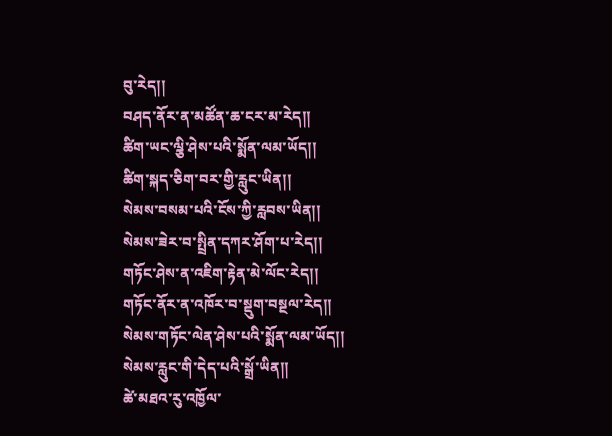བུ་རེད།།
བཤད་ནོར་ན་མཚོན་ཆ་ངར་མ་རེད།།
ཚིག་ཡང་ལྕི་ཤེས་པའི་སྨོན་ལམ་ཡོད།།
ཚིག་སྐད་ཅིག་བར་གྱི་རླུང་ཡིན།།
སེམས་བསམ་པའི་ངོས་ཀྱི་རླབས་ཡིན།།
སེམས་ཟེར་བ་སྤྲིན་དཀར་ཤོག་པ་རེད།།
གཏོང་ཤེས་ན་འཇིག་རྟེན་མེ་ལོང་རེད།།
གཏོང་ནོར་ན་འཁོར་བ་སྡུག་བསྔལ་རེད།།
སེམས་གཏོང་ལེན་ཤེས་པའི་སྨོན་ལམ་ཡོད།།
སེམས་རླུང་གི་དེད་པའི་སྒྲོ་ཡིན།།
ཚེ་མཐའ་རུ་འཁྱོལ་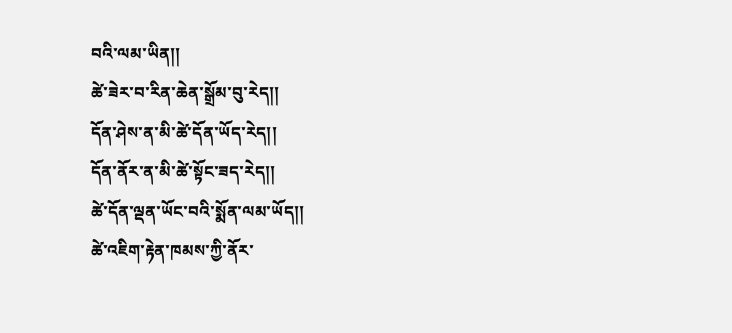བའི་ལམ་ཡིན།།
ཚེ་ཟེར་བ་རིན་ཆེན་སྒྲོམ་བུ་རེད།།
དོན་ཤེས་ན་མི་ཚེ་དོན་ཡོད་རེད།།
དོན་ནོར་ན་མི་ཚེ་སྟོང་ཟད་རེད།།
ཚེ་དོན་ལྡན་ཡོང་བའི་སྨོན་ལམ་ཡོད།།
ཚེ་འཇིག་རྟེན་ཁམས་ཀྱི་ནོར་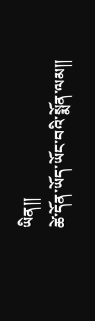ཡིན།།
ཚེ་དོན་ཡོད་ཡོང་བའི་སྨོན་ལམ།།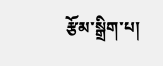རྩོམ་སྒྲིག་པ།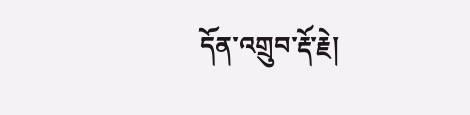དོན་འགྲུབ་རྡོ་རྗེ།